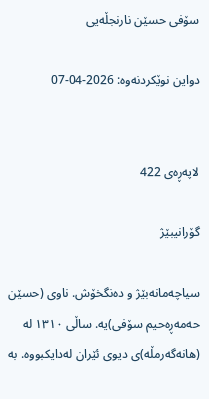سۆفی حسێن نارنجڵەیی

دواین نوێکردنەوە: 2026-04-07


لاپەڕەی 422

گۆرانیبێژ

سیاچەمانەبێژ و دەنگخۆش. ناوی (حسێن حەمەڕەحیم سۆفی)یە. ساڵی ١٣١٠ لە (هانەگەرمڵە)ی دیوی ئێران لەدایکبووە. بە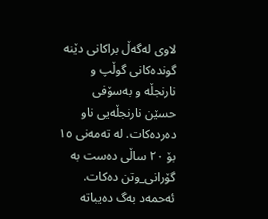لاوی لەگەڵ براکانی دێنە گوندەکانی گوڵپ و نارنجڵە و بەسۆفی حسێن نارنجڵەیی ناو دەردەکات. لە تەمەنی ١٥ بۆ ٢٠ ساڵی دەست بە گۆرانی_وتن دەکات. ئەحمەد بەگ دەیباتە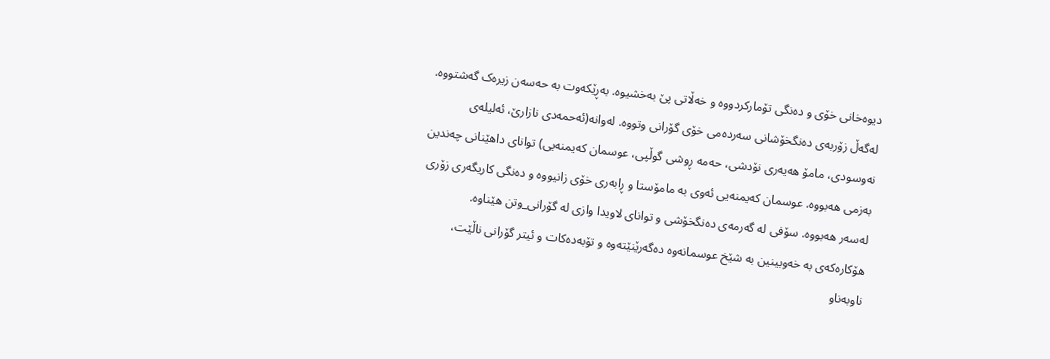دیوەخانی خۆی و دەنگی تۆمارکردووە و خەڵاتی پێ بەخشیوە. بەڕێکەوت بە حەسەن زیرەک گەشتووە. لەگەڵ زۆربەی دەنگخۆشانی سەردەمی خۆی گۆرانی وتووە. لەوانە(ئەحمەدی نازارێ، ئەلیلەی نەوسودی، مامۆ هەیەری نۆدشی، حەمە ڕوشی گوڵپی، عوسمان کەیمنەیی) توانای داهێنانی چەندین بەزمی هەبووە. عوسمان کەیمنەیی ئەوی بە مامۆستا و ڕابەری خۆی زانیووە و دەنگی کاریگەری زۆری لەسەر هەبووە. سۆفی لە گەرمەی دەنگخۆشی و توانای لاویدا وازی لە گۆرانی_وتن هێناوە. هۆکارەکەی بە خەوبینین بە شێخ عوسمانەوە دەگەرێنێتەوە و تۆبەدەکات و ئیتر گۆرانی ناڵێت، ناوبەناو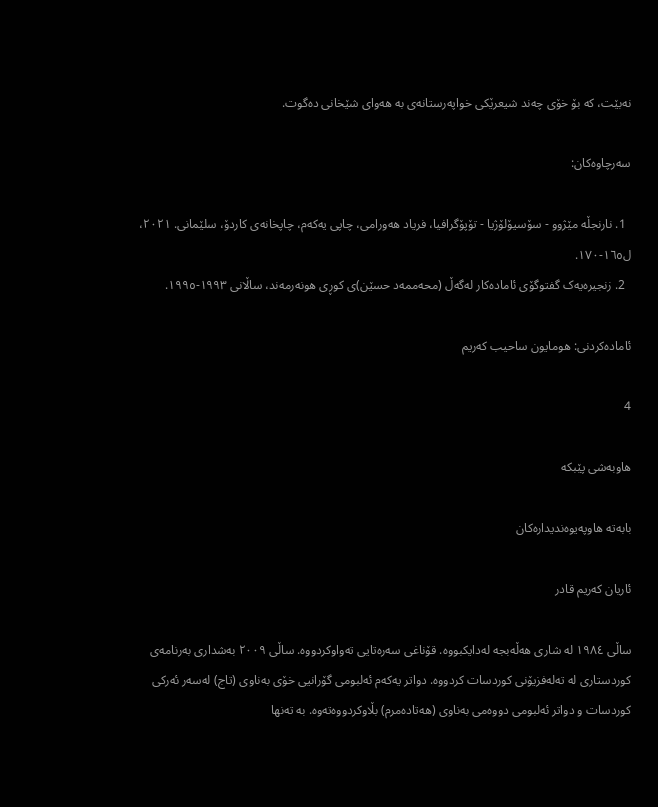نەبێت، کە بۆ خۆی چەند شیعرێکی خواپەرستانەی بە هەوای شێخانی دەگوت.

سەرچاوەکان:

  1. نارنجڵە مێژوو - سۆسیۆلۆژیا - تۆپۆگرافیا، فریاد هەورامی، چاپی یەکەم، چاپخانەی کاردۆ، سلێمانی. ٢٠٢١، ل١٦٥-١٧٠.
  2. زنجیرەیەک گفتوگۆی ئامادەکار لەگەڵ (محەممەد حسێن)ی کوڕی هونەرمەند، ساڵانی ١٩٩٣-١٩٩٥.

ئامادەکردنی: هومایون ساحیب کەریم

4

هاوبەشی پێبکە

بابەتە هاوپەیوەندیدارەکان

ئاریان کەریم قادر

ساڵی ١٩٨٤ لە شاری هەڵەبجە لەدایکبووە. قۆناغی سەرەتایی تەواوکردووە. ساڵی ٢٠٠٩ بەشداری بەرنامەی کوردستاری لە تەلەفزیۆنی کوردسات کردووە. دواتر یەکەم ئەلبومی گۆرانیی خۆی بەناوی (تاج) لەسەر ئەرکی کوردسات و دواتر ئەلبومی دووەمی بەناوی (هەتادەمرم) بڵاوکردووەتەوە. بە تەنها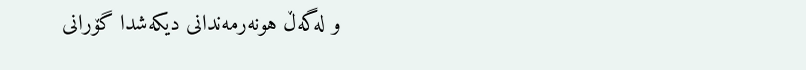و لەگەڵ هونەرمەندانی دیکەشدا گۆرانی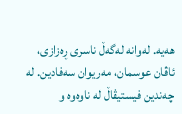هەیە. لەوانە لەگەڵ ناسری ڕەزازی، ئاڤان عوسمان، مەریوان سەفادین. لە چەندین فیستیڤاڵ لە ناوەوە و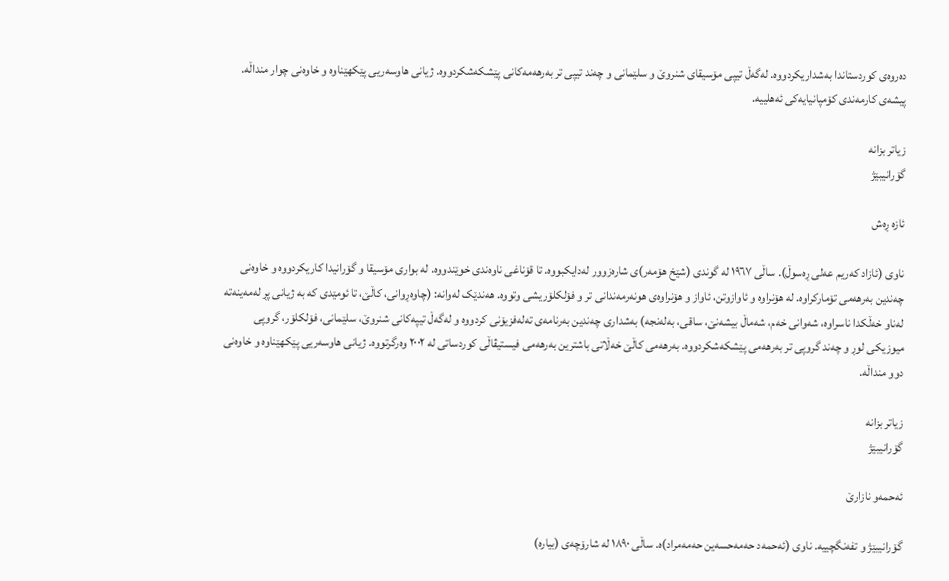دەروەی کوردستاندا بەشداریکردووە. لەگەڵ تیپی مۆسیقای شنروێ و سلێمانی و چەند تیپی تر بەرهەمەکانی پێشکەشکردووە. ژیانی هاوسەریی پێکهێناوە‌ و خاوەنی چوار منداڵە. پیشەی کارمەندی کۆمپانیایەکی ئەهلییە.

زیاتر بزانە
گۆرانیبێژ

ئازە ڕەش

ناوی (ئازاد کەریم عەلی ڕەسوڵ). ساڵی ١٩٦٧ لە گوندی (شێخ هۆمەر)ی شارەزوور لەدایکبووە. تا قۆناغی ناوەندی خوێندووە. لە بواری مۆسیقا و گۆرانیدا کاریکردووە و خاوەنی چەندین بەرهەمی تۆمارکراوە. لە هۆنراوە و ئاوازوتن، ئاواز و هۆنراوەی هونەرمەندانی تر و فۆلکلۆریشی وتووە. هەندێک لەوانە: (چاوەڕوانی، کاڵێ، تا ئومێدی کە بە ژیانی پڕ لەمەینەتە لەناو خەڵکدا ناسراوە، شەوانی خەم، شەماڵ بیشەنێ، ساقی، بەلەنجە) بەشداری چەندین بەرنامەی تەلەفزیۆنی کردووە و لەگەڵ تیپەکانی شنروێ، سلێمانی، فۆلکلۆر، گروپی میوزیکی لوڕ و چەند گروپی تر بەرهەمی پێشکەشکردووە. بەرهەمی کاڵێ خەڵاتی باشترین بەرهەمی فیستیڤاڵی کوردساتی لە ٢٠٠٢ وەرگرتووە. ژیانی هاوسەریی پێکهێناوە‌ و خاوەنی دوو منداڵە.

زیاتر بزانە
گۆرانیبێژ

ئەحمەو نازارێ

گۆرانیبێژ و تفەنگچییە. ناوی (ئەحمەد حەمەحسەین حەمەمراد)ە. ساڵی ١٨٩٠ لە شارۆچەی (بیارە)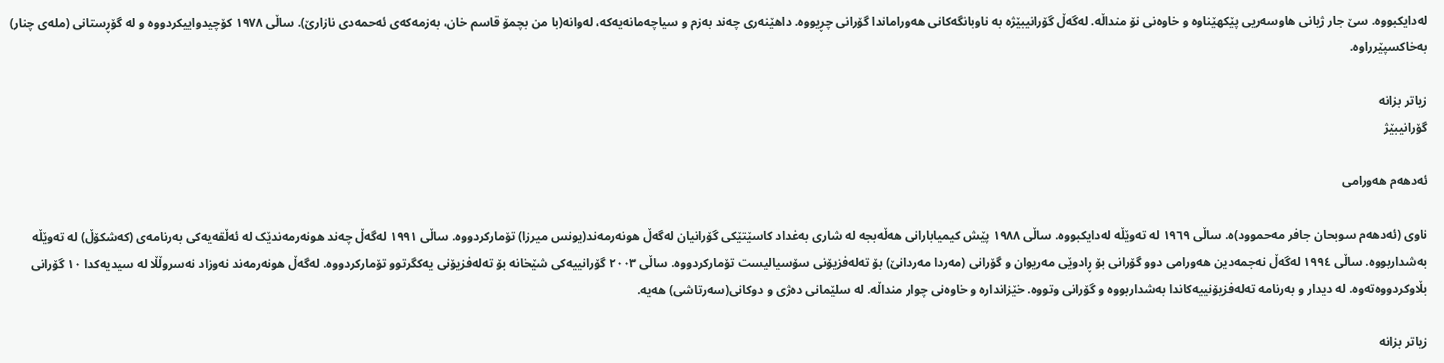لەدایکبووە. سێ جار ژیانی هاوسەریی پێکهێناوە‌ و خاوەنی نۆ منداڵە. لەگەڵ گۆرانیبێژە بە ناوبانگەکانی هەوراماندا گۆرانی چڕیووە. داهێنەری چەند بەزم و سیاچەمانەیەکە، لەوانە(با من بچمۆ قاسم خان، بەزمەکەی ئەحمەدی نازارێ). ساڵی ١٩٧٨ کۆچیدواییکردووە و لە گۆڕستانی (ملەی چنار) بەخاکسپێرراوە.

زیاتر بزانە
گۆرانیبێژ

ئەدهەم هەورامی

ناوی (ئەدهەم سوبحان جافر مەحموود)ە. ساڵی ١٩٦٩ لە تەوێڵە لەدایکبووە. ساڵی ١٩٨٨ پێش کیمیابارانی هەڵەبجە لە شاری بەغداد کاسێتێکی گۆرانیان لەگەڵ هونەرمەند(یونس میرزا) تۆمارکردووە. ساڵی ١٩٩١ لەگەڵ چەند هونەرمەندێک لە ئەڵقەیەکی بەرنامەی (کەشکۆڵ) لە تەوێڵە بەشداربووە. ساڵی ١٩٩٤ لەگەڵ نەجمەدین هەورامی دوو گۆرانی بۆ ڕادوێی مەریوان و گۆرانی (مەردا مەردانێ) بۆ تەلەفزیۆنی سۆسیالیست تۆمارکردووە. ساڵی ٢٠٠٣ گۆرانییەکی شێخانە بۆ تەلەفزیۆنی یەکگرتوو تۆمارکردووە. لەگەڵ هونەرمەند نەوزاد نەسروڵڵا لە سیدیەکدا ١٠ گۆرانی بڵاوکردووەتەوە. لە دیدار و بەرنامە تەلەفزیۆنییەکاندا بەشداربووە و گۆرانی وتووە. خێزاندارە و خاوەنی چوار منداڵە. لە سلێمانی دەژی و دوکانی(سەرتاشی) هەیە.

زیاتر بزانە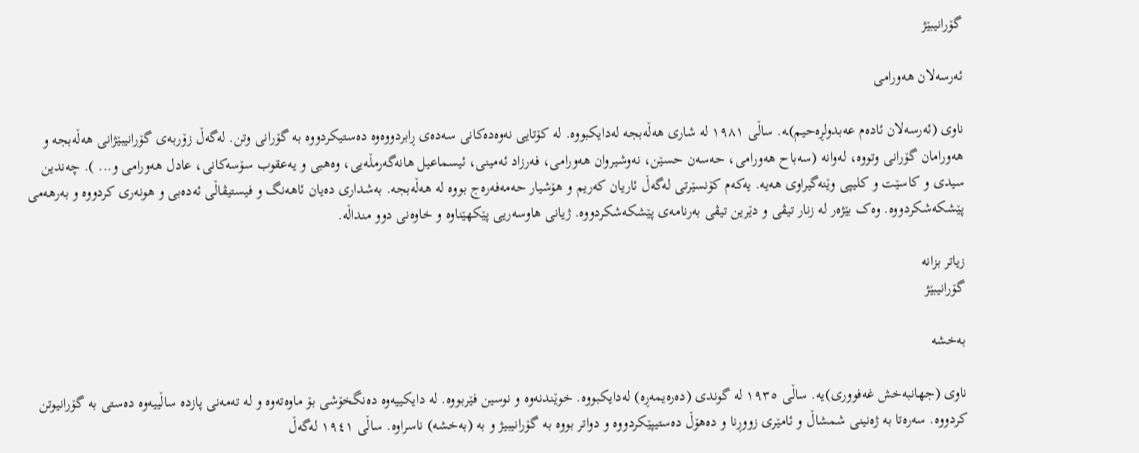گۆرانیبێژ

ئەرسەلان هەورامی

ناوی (ئەرسەلان ئادەم عەبدولڕەحیم)ـە. ساڵی ١٩٨١ لە شاری هەڵەبجە لەدایکبووە. لە کۆتایی نەوەدەکانی سەدەی ڕابردووەوە دەستیکردووە بە گۆرانی وتن. لەگەڵ زۆربەی گۆرانیبێژانی هەڵەبجە و هەورامان گۆرانی وتووە، لەوانە (سەباح هەورامی، حەسەن حسێن، نەوشیروان هەورامی، فەرزاد ئەمینی، ئیسماعیل هانەگەرمڵەیی، وەهبی و یەعقوب سۆسەکانی، عادل هەورامی و... ). چەندین سیدی و کاسێت و کلیپی وێنەگیراوی هەیە. یەکەم کۆنسێرتی لەگەڵ ئاریان کەریم و هۆشیار حەمەفەرەج بووە لە هەڵەبجە. بەشداری دەیان ئاهەنگ و فیستیڤاڵی ئەدەبی و هونەری کردووە و بەرهەمی پێشکەشکردووە. وەک بێژەر لە زنار تیڤی و دێرین تیڤی بەرنامەی پێشکەشکردووە. ژیانی هاوسەریی پێکهێناوە‌ و خاوەنی دوو منداڵە.

زیاتر بزانە
گۆرانیبێژ

بەخشە

ناوی (جهانبەخش غەفووری)یە. ساڵی ١٩٣٥ لە گوندی (دەرەیمەڕه) لەدایکبووە. خوێندنەوە و نوسین فێربووە‌. لە دایکییەوه دەنگخۆشی بۆ ماوەتەوه و لە تەمەنی پازدە ساڵییەوە دەستی بە گۆرانیوتن کردووە. سەرەتا بە ژەنینی شمشاڵ و ئامێری زووڕنا و دەهۆڵ دەستیپێکردووە و دواتر بووە بە گۆرانیبیژ و بە (بەخشە) ناسراوە. ساڵی ١٩٤١ لەگەڵ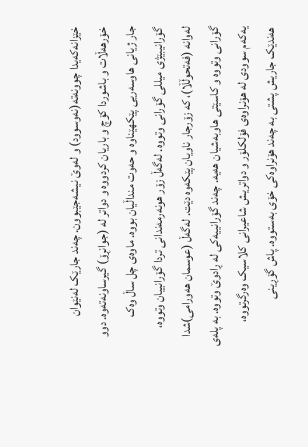خێزانەکەیدا چوونەتە(نەوسوود) و لەوێ نیشەجێبوون. چەند جارێک لەنێوان خۆرهەڵات و باشوردا کۆچ و باریان کردووە و دواتر لە (جوانڕۆ) گیرساونە‌تەوە. دوو جار ژیانی هاوسەریی پێکهێناوە‌ و حەوت منداڵیان بووه. ماوەی چل ساڵ وەک گۆرانیبێژی میللی گۆرانی وتووە. لەگەڵ زۆر هونەرمەندانی تردا گۆرانییان وتووە، لەوانە (فەتحوڵڵا)، کە زۆرجار ناویان پێکەوە دێت. لەگەڵ (عوسمان هەورامی)شدا گۆرانی وتووە و کاسێتی هاوبەشیان هەیە. چەند گۆرانییەکی لە ڕادوێ وتووە. بە پلەی یەکەم سوودی لە هۆنراوەی فۆلکلۆر و دواتریش شاعیرانی کلاسیک وەرگرتووه، هەندێک جاریش پشتی بە چەند هۆنراوەکی خۆی بەستووە. پاش گۆڕینی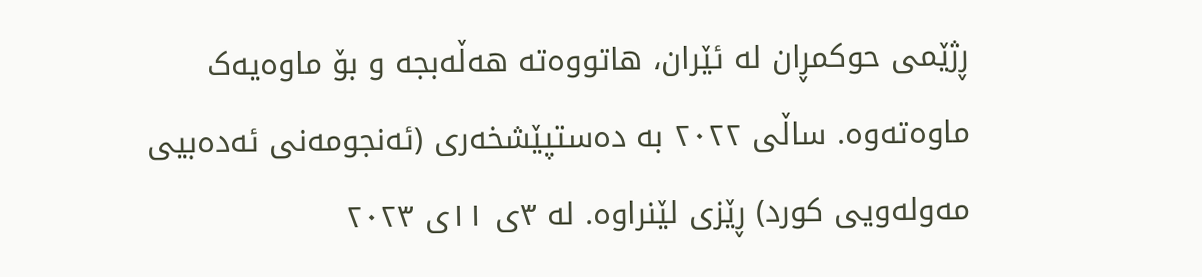ڕژێمی حوکمڕان لە ئێران، هاتووەتە هەڵەبجە و بۆ ماوەیەک ماوەتەوە. ساڵی ٢٠٢٢ بە دەستپێشخەری (ئەنجومەنی ئەدەبیی مەولەویی کورد) ڕێزی لێنراوە. لە ٣ی ١١ی ٢٠٢٣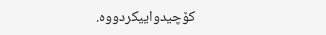کۆچیدواییکردووە.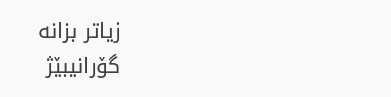زیاتر بزانە
گۆرانیبێژ